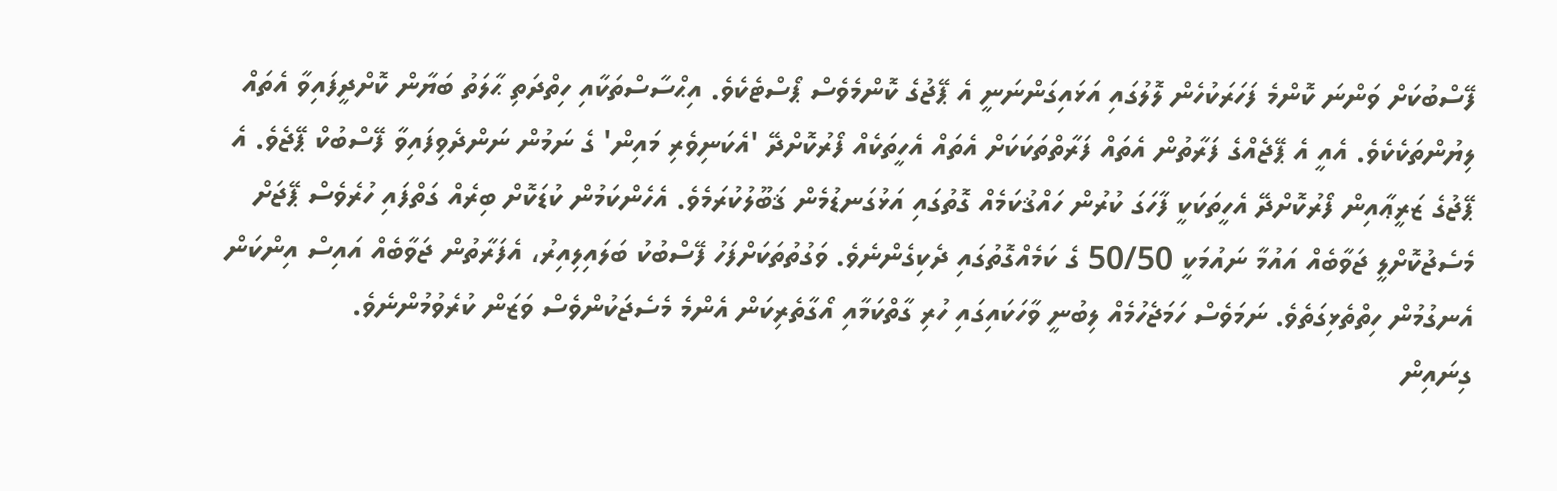ފޭސްބުކަށް ވަންނަ ކޮންމެ ފަހަރަކުހެން ލޮލުގައި އަޅައިގަންނަނީ އެ ޕޭޖުގެ ކޮންމެވެސް ޕޯސްޓެކެވެ. އިޙްސާސްތަކާއި ހިތްދަތި ޙާލަތު ބަޔާން ކޮށްދީފައިވާ އެތައް ލިޔުންތަކެކެވެ. އެއީ އެ ޕޭޖެއްގެ ފަރާތުން އެތައް ފަރާތްތަކަކަށް އެތައް އެހީތަކެއް ފޯރުކޮށްދޭ 'އެކަނިވެރި މައިން' ގެ ނަމުން ނަންދެވިފައިވާ ފޭސްބުކް ޕޭޖެވެ. އެ ޕޭޖުގެ ޒަރީޢާއިން ފޯރުކޮށްދޭ އެހީތަކަކީ ފާހަގަ ކުރުން ހައްޤުކަމެއް ގޮތުގައި އަޅުގަނޑުމެން ޤަބޫލުކުރަމެވެ. އެހެންކަމުން ކުޑަކޮށް ބިރެއް ގަތްފައި ހުރެވެސް ޕޭޖަށް މެސެޖުކޮށްލީ ޖަވާބެއް އައުމާ ނައުމަކީ 50/50 ގެ ކަމެއްގޮތުގައި ދެކިގެންނެވެ. ވަގުތުތަކަށްފަހު ފޭސްބުކު ބަލައިލިއިރު، އެފަރާތުން ޖަވާބެއް އައިސް އިންކަން އެނގުމުން ހިތްތެޅިގަތެވެ. ނަމަވެސް ހަމަޖެހުމެއް ލިބުނީ ވާހަކައިގައި ހުރި ގާތްކަމާއި އޯގާތެރިކަން އެންމެ މެސެޖަކުންވެސް ވަޒަން ކުރެވުމުންނެވެ.
ގިނައިން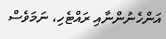އަންހެނުންނާއި ރައްޓެހި، ނަމަވެސް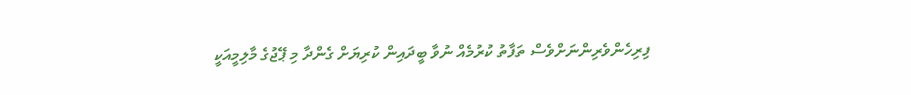ފިރިހެންވެރިންނަށްވެސް ތަފާތު ކުރުމެއް ނުވާ ބީދައިން ކުރިޔަށް ގެންދާ މި ޕޭޖުގެ މާލިމީއަކީ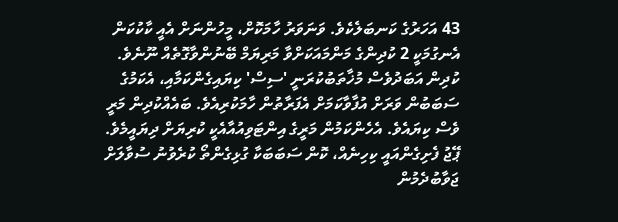43 އަހަރުގެ ކަނބަލެކެވެ. ވަނަވަރު ހާމަކޮށް، މީހުންނަށް އެއީ ކާކުކަން އެނގުމަކީ 2 ކުދިންގެ މަންމައަކަށްވާ މަރިޔަމް ބޭނުންވާގޮތެއް ނޫނެވެ. ކުދިން އަބަދުވެސް މުޚާތަބުކުރަނީ 'ސިސް' ކިޔައިގެންކަމާއި، އެކަމުގެ ސަބަބުން ވަރަށް އުފާވާކަމަށް އެފަރާތުން ހާމަކުރިއެވެ. ބައެއްކުދިން މަރީ ވެސް ކިޔައެވެ. އެހެންކަމުން މަރީގެ އިންޓަވިއުއާއެކީ ކުރިޔަށް ދިޔައީމެވެ.
ޕޭޖު ފެށިގެންއައީ ކިހިނެއް، ކޮން ސަބަބަކާ ގުޅިގެންތޯ ކުރެވުނު ސުވާލަށް ޖަވާބުދެމުން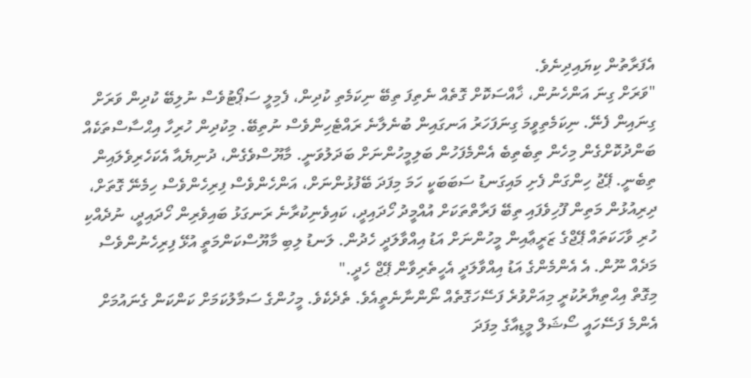އެފަރާތުން ކިޔައިދިނެވެ.
"ވަރަށް ގިނަ އަންހެނުން، ޚާއްސަކޮށް ގޮތެއް ނެތިފަ ތިބޭ ނިކަމެތި ކުދިން، ފެމިލީ ސަޕޯޓުވެސް ނުލިބޭ ކުދިން ވަރަށް ގިނައިން ފެނޭ. ނިކަމެތިވީމަ ގިނަފަހަރު އަނގައިން ބުނެލާނެ ރައްޓެހިންވެސް ނުތިބޭ. މިކުދިން ހުރިހާ އިޙްސާސްތަކެއް ބަންދުކޮށްގެން މިހެން ތިބެތިބެ އެންމެފަހުން ބަލިމީހުންނަށް ބަދަލުވަނީ. މާޔޫސްވެގެން، ދުނިޔެއާ އެކަހެރިވެލައިން ތިބެނީ. ޕޭޖު ހިންގަން ފެށި މައިގަނޑު ސަބަބަކީ ހަމަ މިފަދަ ބޭފުޅުންނަށް، އަންހެންވެސް ފިރިހެންވެސް ހިމެނޭ ގޮތަށް، ދިރިއުޅުން މަތިން ފޫހިވެފައި ތިބޭ ފަރާތްތަކަށް އުއްމީދު ހޯދައިދީ، ކައިވެނިކުރާނެ ރަނގަޅު ބައިވެރިން ހޯދައިދީ، ނުދެއްކި ހުރި ވާހަކަތައް ޕޭޖްގެ ޒަރީޢާއިން މީހުންނަށް އަޑު އިއްވާލަދީ ހެދުން. ލަނޑު ލިބި މާޔޫސްކަންމަތީ އުޅޭ ފިރިހެނުންވެސް މަދެއް ނޫން. އެ އެންމެންގެ އަޑު އިއްވާލަދީ އެހީތެރިވާން ޕޭޖް ހެދީ."
މިގޮތް އިޙްތިޔާރުކުރީ މިއަށްވުރެ ފަސޭހަގޮތެއް ނޯންނާނެތީއެވެ. ތެދެކެވެ. މީހުންގެ ސަމާލުކަމަށް ކަންކަން ގެނައުމަށް އެންމެ ފަސޭހައީ ސޯޝަލް މީޑިއާގެ މިފަދަ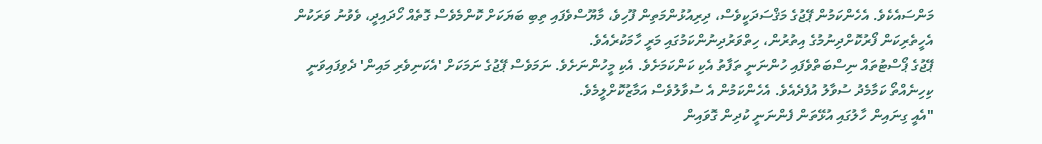މަންސައެކެވެ. އެހެންކަމުން ޕޭޖުގެ މަޤްސަދަކީވެސް، ދިރިއުޅުންމަތިން ފޫހިވެ، މާޔޫސްވެފައި ތިބި ބަޔަކަށް ކޮންމެވެސް ގޮތެއް ހޯދައިދީ، ވެވުނު ވަރަކުން އެހީތެރިކަން ފޯރުކޮށްދިނުމުގެ އިތުރުން، ހިތްވަރުދިނުންކަމުގައި މަރީ ހާމަކުރެއެވެ.
ޕޭޖުގެ ޕޯސްޓުތައް ނިސްބަތްވެފައި ހުންނަނީ ތަފާތު އެކި ކަންކަމަށެވެ. އެކި މީހުންނަށެވެ. ނަމަވެސް ޕޭޖުގެ ނަމަކަށް 'އެކަނިވެރި މައިން' ދެވިފައިވަނީ ކިހިނެއްތޯ ކަމާމެދު ސުވާލު އުފެދެއެވެ. އެހެންކަމުން އެ ސުވާލުވެސް އަމާޒުކޮށްލީމެވެ.
"އެއީ ގިނައިން ހާލުގައި އުޅޭތަން ފެންނަނީ ކުދިން ގޮވައިން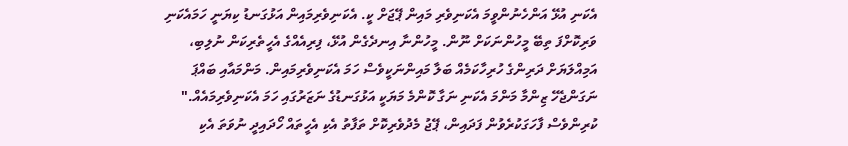އެކަނި އުޅޭ އަންހެނުންވީމަ އެކަނިވެރި މައިން ޕޭޖަށް ކީ. އެކަނިވެރިމައިން އަޅުގަނޑު ކިޔަނީ ހަމައެކަނި ވަރިކޮށްފަ ތިބޭ މީހުންނަކަށް ނޫން. މީހުންނާ އިނދެގެން އުޅޭ، ފިރިއެއްގެ އެހީތެރިކަން ނުލިބި، އަމިއްލަޔަށް ދަރިންގެ ހުރިހާކަމެއް ބަލާ މައިންނަކީވެސް ހަމަ އެކަނިވެރިމައިން. މަންމައާއި ބައްޕަ ނަގަންޖެހޭ ޒިންމާ މަންމަ އެކަނި ނަގާ ކޮންމެ މަޔަކީ އަޅުގަނޑުގެ ނަޒަރުގައި ހަމަ އެކަނިވެރިމައެއް."
ކުރިންވެސް ފާހަގަކުރެވުން ފަދައިން، ޕޭޖު މެދުވެރިކޮށް ތަފާތު އެކި އެހީތައް ހޯދައިދީ ނުވަތަ އެކި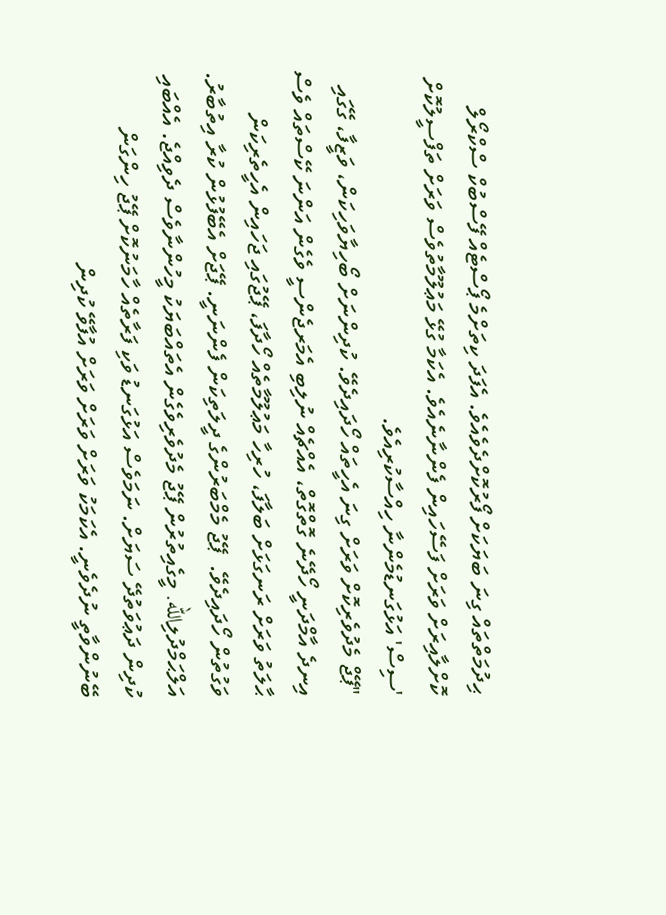ޙިދުމަތްތައް ގިނަ ބަޔަކަށް ފޯރުކޮށްދެވެއެވެ. އެފަދަ ކިތަށްމެ ޕޯސްޓެއް ފޭސްބުކް ސްކްރޯލް ކޮށްލާއިރަށް ވަރަށް ފަސޭހައިން ފެންނާނެއެވެ. އެކަމާ ގުޅޭ މަޢުލޫމާތުވެސް ވަރަށް ތަފްސީލުކޮށް 'ސިސް' އަޅުގަނޑުމެންނާ ހިއްސާކުރިއެވެ.
"ޕޭޖް މެދުވެރިކޮށް ވަރަށް ގިނަ އެހީތައް ހޯދައިދެވޭ. ކުދިންނަށް ބޯހިޔާވަހިކަން، ވަޒީފާ، ގޭގައި އިނދެ އާމްދަނީ ހޯދޭނެ ގޮތްގޮތް، އެއްޗެއް ނުލިބި އެމަރޖެންސީ ވެގެން އަންނަ ކޭސްތައް ވެސް ޙާލަތު ވަރަށް ރަނގަޅަށް ބަލާފަ، ހުރިހާ މަޢުލޫމާތެއް ހޯދާފަ، ޕޭޖުގައި ޖަހައިން އެހީތެރިކަން ވަގުތުން ހޯދައިދެވޭ.  ޕޭޖު މެމްބަރުންގެ ދީލަތިކަން ފެންނަނީ. ޕޭޖަށް އެބޭފުޅުން ކުރާ އިތުބާރު. އަލްޙަމްދުލިالله. މީގެއިތުރުން ޕޭޖު މެދުވެރިވެގެން އެތައްބަޔަކު މީހުންނާވެސް ދެވިއްޖެ. އެއްބައި ކުދިން ދަޢުވަތުދޭ ސަޔަށް. ނަމަވެސް އަޅުގަނޑު ވަކި ފަރާތެއް ހާމަނުކޮށް ޕޭޖު ހިންގަން ބޭނުންވާތީ ނުދެވެނީ. އެކަމަކު ވަރަށް ވަރަށް ވަރަށް އުފާވޭ ކުދިން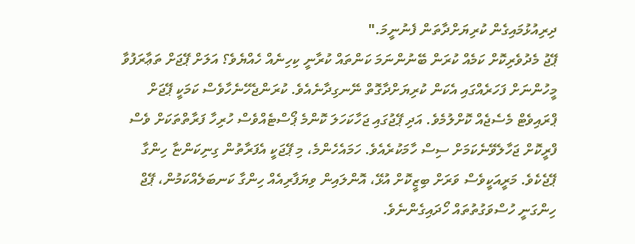ދިރިއުޅުމައިގެން ކުރިޔަށްދާތަން ފެނުނީމަ."
ޕޭޖު މެދުވެރިކޮށް ކަމެއް ކުރަން ބޭނުންނަމަ ކަންތައް ކުރާނީ ކިހިނެއް ހެއްޔެވެ؟ އަލަށް ޕޭޖަށް ތަޢާރަފުވާ މީހުންނަށް ފަހަރެއްގައި އެކަން ކުރިޔަށްދާގޮތް ނޭނގިދާނެއެވެ. ކުރަންޖެހޭނެހާވެސް ކަމަކީ ޕޭޖަށް ޕްރައިވެޓް މެސެޖެއް ކޮށްލުމެވެ. އަދި ޕޭޖުގައި ޖަހާކަހަލަ ކޮންމެ ޕޯސްޓެއްވެސް ހުރިހާ ފަރާތްތަކަށް ވެސް ފްރީކޮށް ޖަހާލެވޭނެކަމަށް ސިސް ހާމަކުރެއެވެ. ހަމައެހެންމެ، މި ޕޭޖަކީ އެފަރާތުން ގިނިކަންޏާ ހިންގާ ޕޭޖެކެވެ. މަރީއަކީވެސް ވަރަށް ބިޒީކޮށް އުޅޭ، އޮންލައިން ވިޔަފާރިއެއް ހިންގާ ކަނބަލެއްކަމުން، ޕޭޖް ހިންގަނީ ހުސްވަގުތުތައް ހޯދައިގެންނެވެ.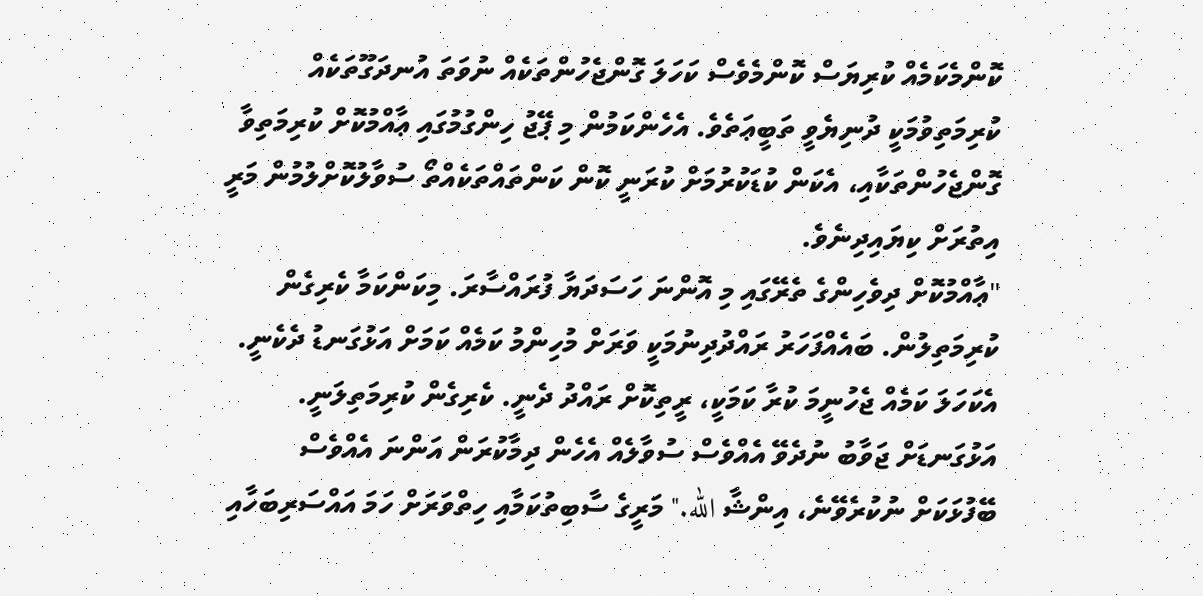ކޮންމެކަމެއް ކުރިޔަސް ކޮންމެވެސް ކަހަލަ ގޮންޖެހުންތަކެއް ނުވަތަ އުނދަގޫތަކެއް ކުރިމަތިވުމަކީ ދުނިޔެވީ ތަބީޢަތެވެ. އެހެންކަމުން މި ޕޭޖު ހިންގުމުގައި ޢާއްމުކޮށް ކުރިމަތިވާ ގޮންޖެހުންތަކާއި، އެކަން ކުޑަކުރުމަށް ކުރަނީ ކޮން ކަންތައްތަކެއްތޯ ސުވާލުކޮށްލުމުން މަރީ އިތުރަށް ކިޔައިދިނެވެ.
"ޢާއްމުކޮށް ދިވެހިންގެ ތެރޭގައި މި އޮންނަ ހަސަދަޔާ ފުރައްސާރަ. މިކަންކަމާ ކެރިގެން ކުރިމަތިލުން. ބައެއްފަހަރު ރައްދުދިނުމަކީ ވަރަށް މުހިންމު ކަމެއް ކަމަށް އަޅުގަނޑު ދެކެނީ. އެކަހަލަ ކަމެއް ޖެހުނީމަ ކުރާ ކަމަކީ، ރީތިކޮށް ރައްދު ދެނީ. ކެރިގެން ކުރިމަތިލަނީ. އަޅުގަނޑަށް ޖަވާބު ނުދެވޭ އެއްވެސް ސުވާލެއް އެހެން ދިމާކުރަން އަންނަ އެއްވެސް ބޭފުޅަކަށް ނުކުރެވޭނެ، އިންޝާ الله." މަރީގެ ސާބިތުކަމާއި ހިތްވަރަށް ހަމަ އައްސަރިބަހާއި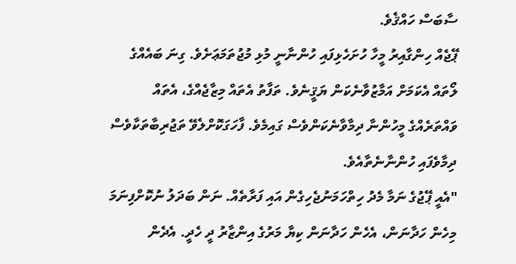ސާބަސް ހައްޤެވެ.
ޕޭޖެއް ހިންގާއިރު މީހާ ހުށަހެޅިފައި ހުންނާނީ މުޅި މުޖުތަމަޢަށެވެ. ގިނަ ބައެއްގެ ލޯތައް އެކަމަށް އަމާޒުވާނެކަން ޔަޤީނެވެ. ތަފާތު އެތައް މިޒާޖެއްގެ، އެތައް ވައްތަރެއްގެ މީހުންނާ ދިމާވާނެކަންވެސް ގައިމެވެ. ފާހަގަކޮށްލެވޭ ތަޖުރިބާތަކާވެސް ދިމާވެފައި ހުންނާނެތާއެވެ.
"އެއީ ޕޭޖުގެ ނަމާ މެދު ހިތްހަމަނުޖެހިގެން އައި ފަރާތެއް. ނަން ބަދަލު ނުކޮށްފިނަމަ މިހެން ހަދާނަން، އެހެން ހަދާނަން ކިޔާ މަރުގެ އިންޒާރު ދީ ހެދީ. އެދެން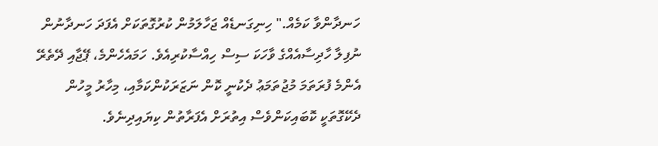ހަނދާންވާ ކަމެއް." ހިނިގަނޑެއް ޖަހާލަމުން ކުރުގޮތަކަށް އެފަދަ ހަނދާނުން ނުފިލާ ހާދިސާއެއްގެ ވާހަކަ ސިސް ހިއްސާކުރިއެވެ. ހަމައެހެންމެ، ޕޭޖާއި ދޭތެރޭ އެންމެ ފުރަތަމަ މުޖުތަމަޢު ދެކުނީ ކޮން ނަޒަރަކުންކަމާއި، މިހާރު މީހުން ދެކޭގޮތަކީ ކޮބައިކަންވެސް އިތުރަށް އެފަރާތުން ކިޔައިދިނެވެ.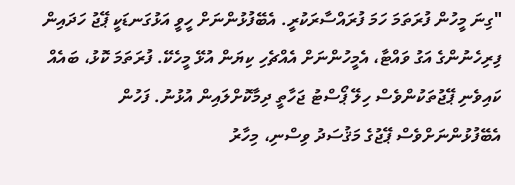"ގިނަ މީހުން ފުރަތަމަ ހަމަ ފުރައްސާރަކުރީ. އެބޭފުޅުންނަށް ހީވީ އަޅުގަނޑަކީ ޕޭޖު ހަދައިން ފިރިހެނުންގެ އަގު ވައްޓާ، އެމީހުންނަށް އެއްޗެހި ކިޔަން އުޅޭ މީހެކޭ. ފުރަތަމަ ކޮޅު، ބައެއް ކައިވެނި ޕޭޖުތަކުންވެސް ހިލޭ ޕޯސްޓު ޖަހާތީ ދިމާކޮށްލައިން އުޅުނު. ފަހުން އެބޭފުޅުންނަށްވެސް ޕޭޖުގެ މަޤުސަދު ވިސްނި، މިހާރު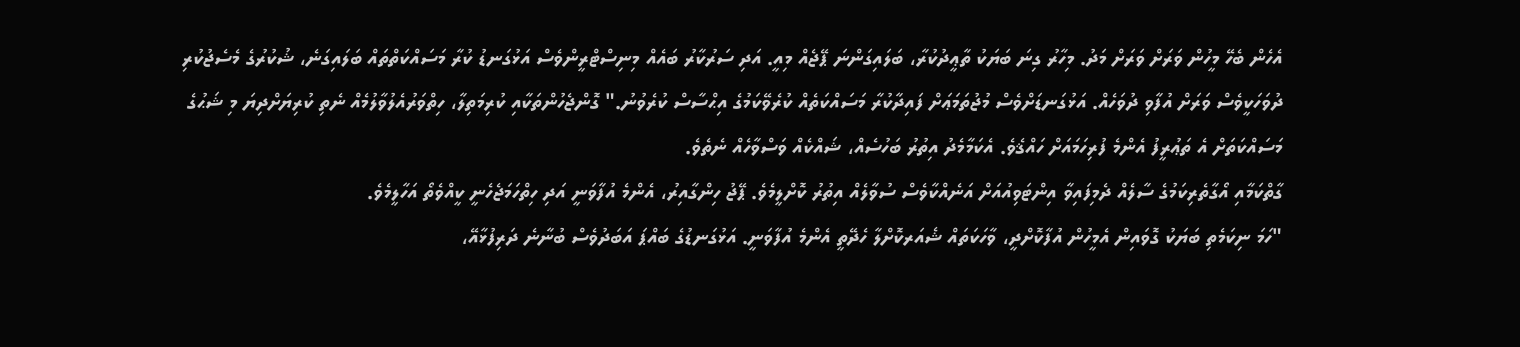އެހެން ބެހޭ މީހުން ވަރަށް ވަރަށް މަދު. މިހާރު ގިނަ ބަޔަކު ތާޢީދުކުރާ، ބަލައިގަންނަ ޕޭޖެއް މިއީ. އަދި ސަރުކާރު ބައެއް މިނިސްޓްރީންވެސް އަޅުގަނޑު ކުރާ މަސައްކަތްތައް ބަލައިގަނެ، ޝުކުރުގެ މެސެޖުކުރި ދުވަހަކީވެސް ވަރަށް އުފާވި ދުވަހެއް. އަޅުގަނޑަށްވެސް މުޖުތަމަޢަށް ފައިދާކުރާ މަސައްކަތެއް ކުރެވޭކަމުގެ އިޙްސާސް ކުރެވުނު." ގޮންޖެހުންތަކާއި ކުރިމަތިލާ، ހިތްވަރުއެލުވާލުމެއް ނެތި ކުރިޔަށްދިޔަ މި ޝަޙުގެ މަސައްކަތަށް އެ ތަޢުރީފު އެންމެ ފުރިހަމައަށް ހައްޤެވެ. އެކަމާމެދު އިތުރު ބަހުސެއް، ޝައްކެއް ވަސްވާހެއް ނެތެވެ.
ގާތްކަމާއި އޯގާތެރިކަމުގެ ސާލެއް ދެމިފައިވާ އިންޓަވިއުއަށް އަނެއްކާވެސް ސުވާލެއް އިތުރު ކޮށްލީމެވެ. ޕޭޖު ހިންގާއިރު، އެންމެ އުފާވަނީ އަދި ހިތްހަމަޖެހެނީ ކީއްވެތޯ އަހާލީމެވެ.
"ހަމަ ނިކަމެތި ބަޔަކު ގޮވައިން އެމީހުން އުފާކޮށްދީ، ވާހަކަތައް ޝެއަރކޮށްލާ ހެދޭތީ އެންމެ އުފާވަނީ. އަޅުގަނޑުގެ ބައްޕަ އަބަދުވެސް ބުނާނެ ދަރިފުޅާއޭ،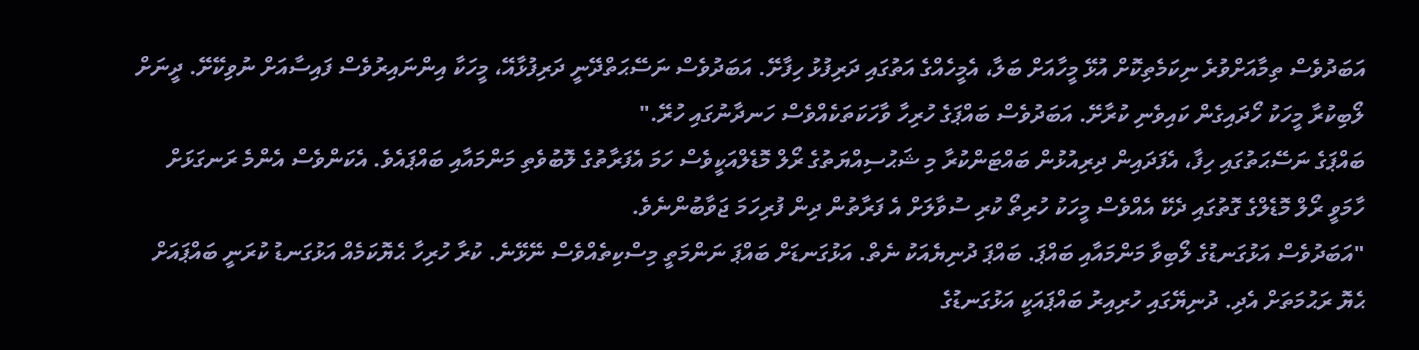އަބަދުވެސް ތިމާއަށްވުރެ ނިކަމެތިކޮށް އުޅޭ މީހާއަށް ބަލާ، އެމީހެއްގެ އަތުގައި ދަރިފުޅު ހިފާށޭ. އަބަދުވެސް ނަސޭޙަތްދޭނީ ދަރިފުޅާއޭ، މީހަކާ އިންނައިރުވެސް ފައިސާއަށް ނުވިކޭށޭ. ދީނަށް ލޯބިކުރާ މީހަކު ހޯދައިގެން ކައިވެނި ކުރާށޭ. އަބަދުވެސް ބައްޕަގެ ހުރިހާ ވާހަކަތަކެއްވެސް ހަނދާނުގައި ހުރޭ."
ބައްޕަގެ ނަސޭޙަތުގައި ހިފާ، އެފަދައިން ދިރިއުޅުން ބައްޓަންކުރާ މި ޝަޙުސިއްޔަތުގެ ރޯލް މޮޑެލްއަކީވެސް ހަމަ އެފަރާތުގެ ލޮބުވެތި މަންމައާއި ބައްޕައެވެ. އެކަންވެސް އެންމެ ރަނގަޅަށް ހާމަވީ ރޯލް މޮޑެލްގެ ގޮތުގައި ދެކޭ އެއްވެސް މީހަކު ހުރިތޯ ކުރި ސުވާލަށް އެ ފަރާތުން ދިން ފުރިހަމަ ޖަވާބުންނެވެ.
"އަބަދުވެސް އަޅުގަނޑުގެ ލޯބިވާ މަންމައާއި ބައްޕަ. ބައްޕަ ދުނިޔެއަކު ނެތް. އަޅުގަނޑަށް ބައްޕަ ނަންމަތީ މިސްކިތެއްވެސް ނޭޅޭނެ. ކުރާ ހުރިހާ ޙެޔޮކަމެއް އަޅުގަނޑު ކުރަނީ ބައްޕައަށް ޙެޔޮ ރަޙުމަތަށް އެދި. ދުނިޔޭގައި ހުރިއިރު ބައްޕައަކީ އަޅުގަނޑުގެ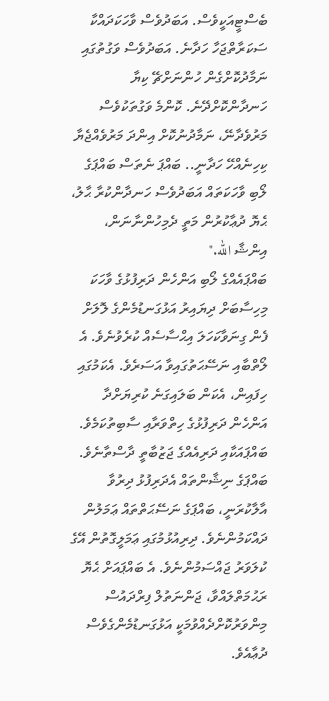ބެސްޓީއަކީވެސް. އަބަދުވެސް ވާހަކަދައްކާ ސަކަރާތްޖަހާ ހަދާނެ. އަބަދުވެސް ވަގުތުގައި ނަމާދުކޮށްގެން ހުންނަށްޗޭ ކިޔާ ހަނދާންކޮށްދޭނެ. ކޮންމެ ވަގުތަކުވެސް މަރުވެދާނޭ، ނަމާދުނުކޮށް އިންދަ މަރުވެއްޖެޔާ ކިހިނެއްހޭ ހަދާނީ.. ބައްޕަ ނެތަސް ބައްޕަގެ ލޯބި ވާހަކަތައް އަބަދުވެސް ހަނދާންކުރާ ޙާލު، ޙެޔޮ ދުޢާކުރުން މަތީ ދެމިހުންނާނަން، އިންޝާ الله."
ބައްޕައެއްގެ ލޯބި އަންހެން ދަރިފުޅުގެ ވާހަކަ މިހިސާބަށް ދިޔައިރު އަޅުގަނޑުމެންގެ ލޮލަށް ފެން ގިނަވާކަހަލަ އިޙްސާސެއް ކުރެވުނެވެ. އެ ލޯތްބާއި ނަސޭޙަތުގައިވާ އަސަރެވެ. އެކަމުގައި ހިފައިން، އެކަން ބަލައިގަނެ ކުރިޔަށްދާ އަންހެން ދަރިފުޅުގެ ހިތްވަރާއި ސާބިތުކަމެވެ. ބައްޕައަކާއި ދަރިއެއްގެ ޖަޒުބާތީ ދާސްތާނެވެ. ބައްޕަގެ ނިޝާންތައް އެދަރިފުޅު ދިރުވާ އާލާކުރަނީ، ބައްޕަގެ ނަސޭޙަތްތައް ޢަމަލުން ދައްކަމުންނެވެ. ދިރިއުޅުމުގައި ޢަމަލީގޮތުން އޭގެ ކުލަވަރު ޖައްސަމުންނެވެ. އެ ބައްޕައަށް ޙެޔޮ ރަޙުމަތްލައްވާ، ޖަންނަތުލް ފިރްދައުސް މިންވަރުކޮށްދެއްވުމަކީ އަޅުގަނޑުމެންގެވެސް ދުޢާއެވެ.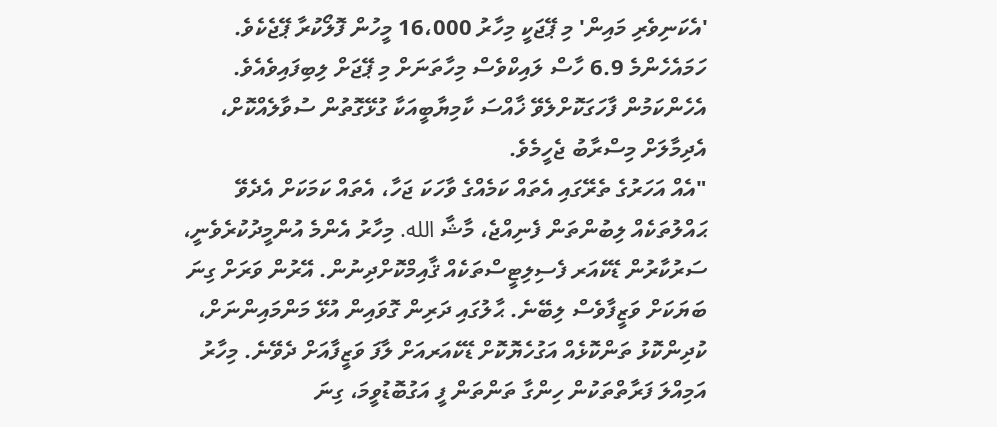'އެކަނިވެރި މައިން' މި ޕޭޖަކީ މިހާރު 16،000 މީހުން ފޮލޯކުރާ ޕޭޖެކެވެ. ހަމައެހެންމެ 6.9 ހާސް ލައިކްވެސް މިހާތަނަށް މި ޕޭޖަށް ލިބިފައިވެއެވެ. އެހެންކަމުން ފާހަގަކޮށްލެވޭ ޚާއްސަ ކާމިޔާބީއަކާ ގުޅޭގޮތުން ސުވާލެއްކޮށް، އެދިމާލަށް މިސްރާބު ޖެހީމެވެ.
"އެއް އަހަރުގެ ތެރޭގައި އެތައް ކަމެއްގެ ވާހަކަ ޖަހާ، އެތައް ކަމަކަށް އެދެވޭ ޙައްލުތަކެއް ލިބުންތަން ފެނިއްޖެ، މާޝާ الله. މިހާރު އެންމެ އުންމީދުކުރެވެނީ، ސަރުކާރުން ޑޭކެއަރ ފެސިލިޓީސްތަކެއް ޤާއިމްކޮށްދިނުން. އޭރުން ވަރަށް ގިނަ ބަޔަކަށް ވަޒީފާވެސް ލިބޭނެ. ޙާލުގައި ދަރިން ގޮވައިން އުޅޭ މަންމައިންނަށް، ކުދިންކޮޅު ތަންކޮޅެއް އަގުހެޔޮކޮށް ޑޭކެއަރއަށް ލާފަ ވަޒީފާއަށް ދެވޭނެ. މިހާރު އަމިއްލަ ފަރާތްތަކުން ހިންގާ ތަންތަން ފީ އަގުބޮޑުވީމަ، ގިނަ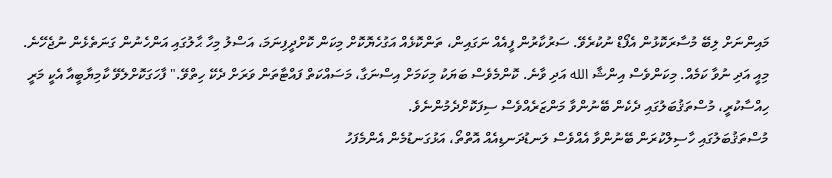މައިންނަށް ލިބޭ މުސާރަކޮޅުން އެފޯޑް ނުކުރެވޭ. ސަރުކާރުން ފީއެއް ނަގައިން، ތަންކޮޅެއް އަގުހެޔޮކޮށް މިކަން ކޮށްދީފިނަމަ، އަސްލު މިހާ ޙާލުގައި އަންހެނުން ގަނަތެޅެން ނުޖެހޭނެ. މިއީ އަދި ނުވާ ކަމެއް. މިކަންވެސް އިންޝާ الله އަދި ވާނެ. ކޮންމެވެސް ބަޔަކު މިކަމަށް އިސްނަގާ، މަސައްކަތް ފައްޓާތަން ވަރަށް ދެކޭ ހިތްވޭ." ފާހަގަކޮށްލެވޭ ކާމިޔާބީއާ އެކީ މަރީ ހިއްސާކުރީ، މުސްތަޤުބަލުގައި ދެކެން ބޭނުންވާ މަންޒަރެއްވެސް ސިފަކޮށްދެމުންނެވެ.
މުސްތަޤުބަލުގައި ހާސިލްކުރަން ބޭނުންވާ އެއްވެސް ލަނޑުދަނޑިއެއް އޮތްތޯ، އަޅުގަނޑުމެން އެންމެފަހު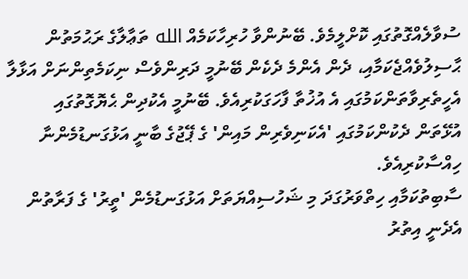ސުވާލެއްގޮތުގައި ކޮށްލީމެވެ. ބޭނުންވާ ހުރިހާކަމެއް الله ތަޢާލާގެ ރަޙުމަތުން ޙާސިލުވެއްޖެކަމާއި، ދެން އެންމެ ދެކެން ބޭނުމީ ދަރިންވެސް ނިކަމެތިންނަށް އަޅާލާ އެހީތެރިވާތަންކަމުގައި އެ އުޚުތާ ފާހަގަކުރިއެވެ. ބޭނުމީ އެކުދިން ޙެޔޮގޮތުގައި އުޅޭތަން ދެކުންކަމުގައި 'އެކަނިވެރިން މައިން' ގެ ޕޭޖުގެ ބާނީ އަޅުގަނޑުމެންނާ ހިއްސާކުރިއެވެ.
ސާބިތުކަމާއި ހިތްވަރުގަދަ މި ޝަހުސިއްޔަތަށް އަޅުގަނޑުމެން 'ތީރު' ގެ ފަރާތުން އެދެނީ އިތުރު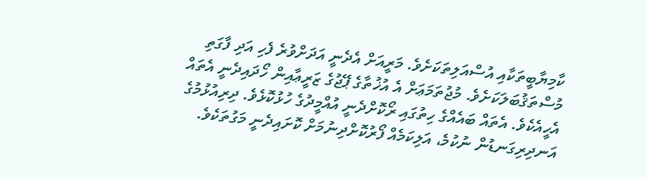ކާމިޔާބީތަކާއި އުސްއަލިތަކަށެވެ. މަރީއަށް އެދެނީ އަދަށްވުރެ ފެހި އަދި ފާގަތި މުސްތަޤުބަލަކަށެވެ. މުޖުތަމަޢަށް އެ އުޚުތާގެ ޕޭޖުގެ ޒަރީޢާއިން ހޯދައިދެނީ އެތައް އެހީއެކެވެ. އެތައް ބައެއްގެ ހިތުގައި ރޯކޮށްދެނީ އުއްމީދުގެ ހުޅުކޮޅެވެ. ދިރިއުޅުމުގެ އަނދިރިގަނޑުން ނުކުމެ، އަލިކަމެއް ފޯރުކޮށްދިނުމަށް ކޮށައިދެނީ މަގުތަކެވެ.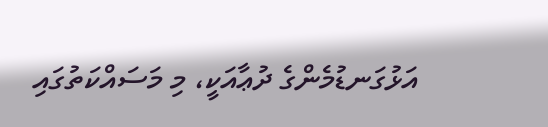އަޅުގަނޑުމެންގެ ދުޢާއަކީ، މި މަސައްކަތުގައި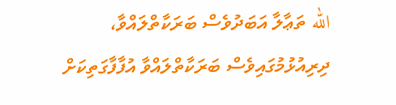الله ތަޢާލާ އަބަދުވެސް ބަރަކާތްލައްވާ، ދިރިއުޅުމުގައިވެސް ބަރަކާތްލައްވާ އުފާފާގަތިކަށް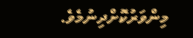މިންވަރުކޮށްދިނުމެވެ.